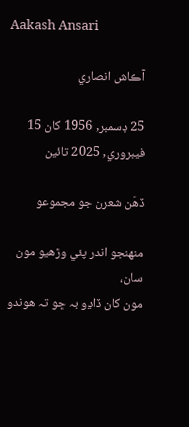Aakash Ansari

آڪاش انصاري

25 ڊسمبر, 1956 کان 15 فيبروري, 2025 تائين

ڏھَن شعرن جو مجموعو

منھنجو اندر پئي وڙھيو مون سان،
مون کان ڏاڍو بہ ڇو تہ ھوندو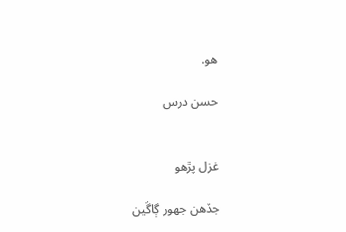ھو.

حسن درس


غزل پڙھو

جڏھن جهور ڳاڱين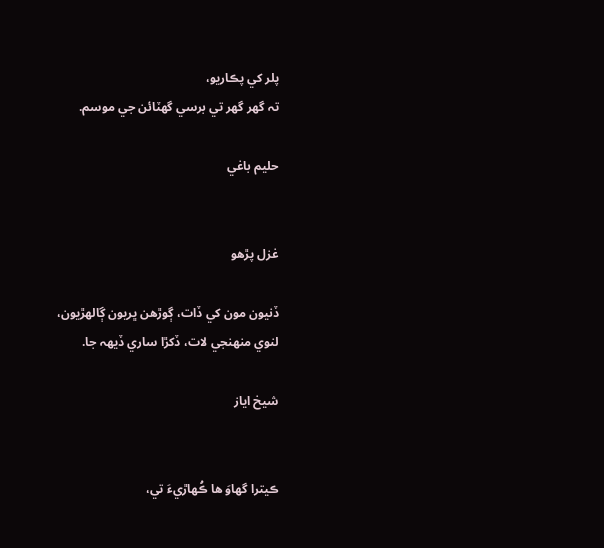پلر کي پڪاريو،
تہ گهر گهر تي برسي گھٽائن جي موسم.

حليم باغي


غزل پڙھو

ڏنيون مون کي ڏات، ڳوڙهن ڀريون ڳالھڙيون،
لنوي منھنجي لات، ڏکڙا ساري ڏيھہ جا.

شيخ اياز


ڪيترا گهاوَ ھا ڪُهاڙيءَ تي،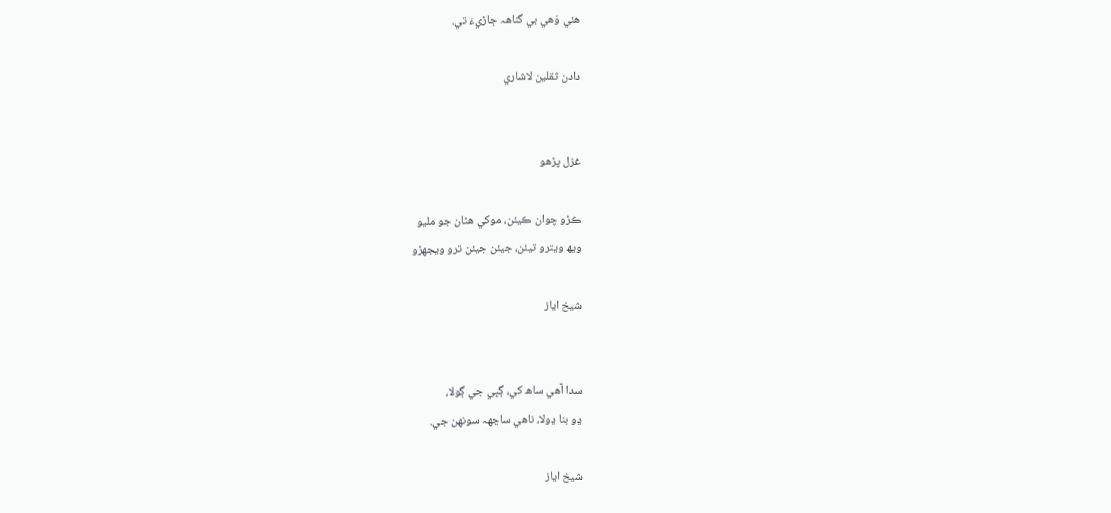ھئي وَھي بي گناھہ ڄاڙيءَ تي.

دادن ثقلين لاشاري


غزل پڙھو

ڪڙو چوان ڪيئن، موکي ھٿان جو مليو
ويھ ويترو تيئن، جيئن جيئن ترو ويجھڙو

شيخ اياز


سدا آھي ساھ کي، ڳڀي جي ڳولا،
ڍو بنا ڍولا، ناھي ساڃھہ سونھن جي.

شيخ اياز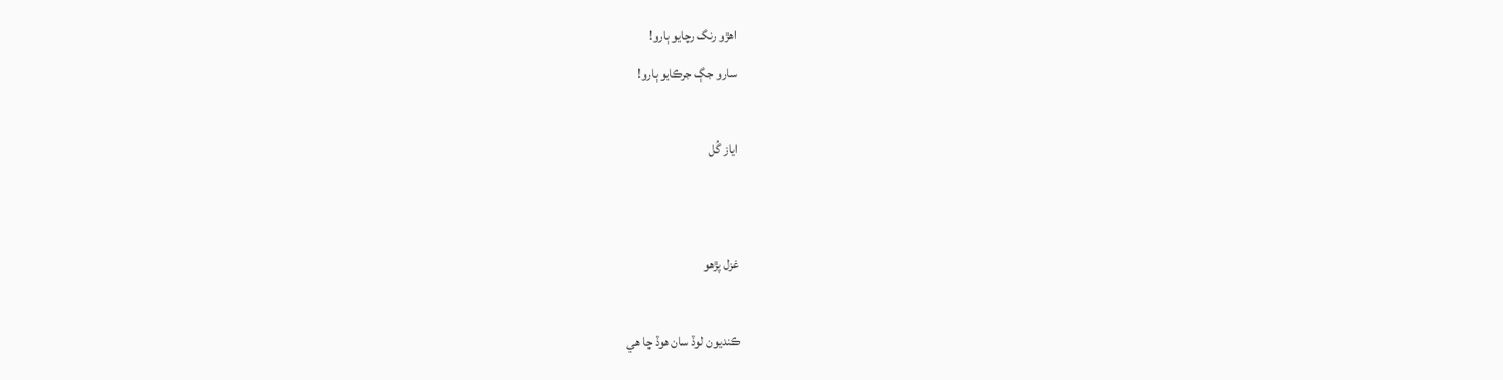اھڙو رنگ رچايو ٻارو!
سارو جڳ جرڪايو ٻارو!

اياز گُل


غزل پڙھو

ڪنديون لوڏ سان ھوڏ ڇا ھي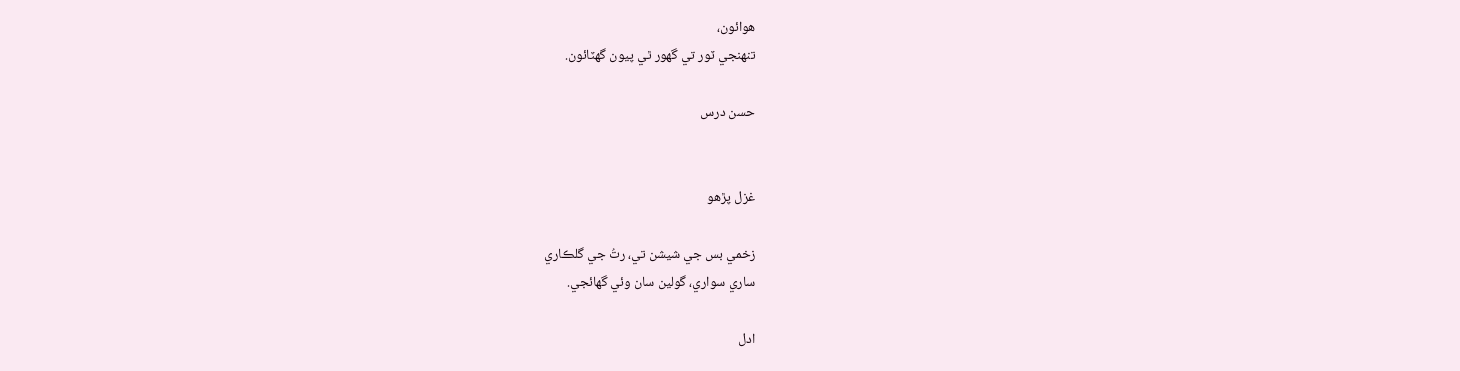ھوائون،
تنھنجي ٽور تي گهور ٿي پيون گھٽائون.

حسن درس


غزل پڙھو

زخمي بس جي شيشن تي، رتُ جي گلڪاري
ساري سواري، گولين سان وئي گھائجي.

ادل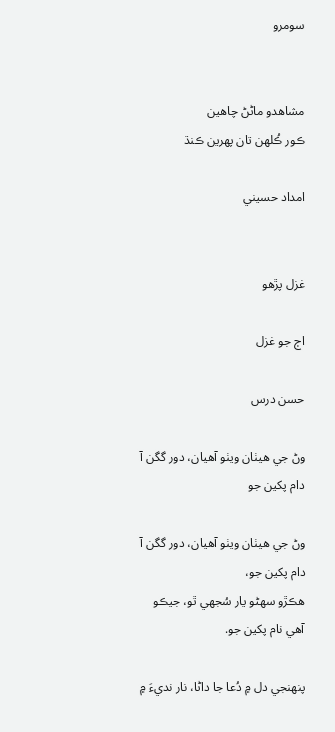سومرو


مشاھدو ماڻڻ چاھين
ڪور ڪُلھن تان پھرين ڪنڌ

امداد حسيني


غزل پڙھو

اڄ جو غزل

حسن درس

وڻ جي ھيٺان ويٺو آھيان، دور گگن آ دام پکين جو

وڻ جي ھيٺان ويٺو آھيان، دور گگن آ دام پکين جو،
ھڪڙو سھڻو يار سُجھي ٿو، جيڪو آھي نام پکين جو.

پنھنجي دل ۾ دُعا جا داڻا، نار نديءَ ۾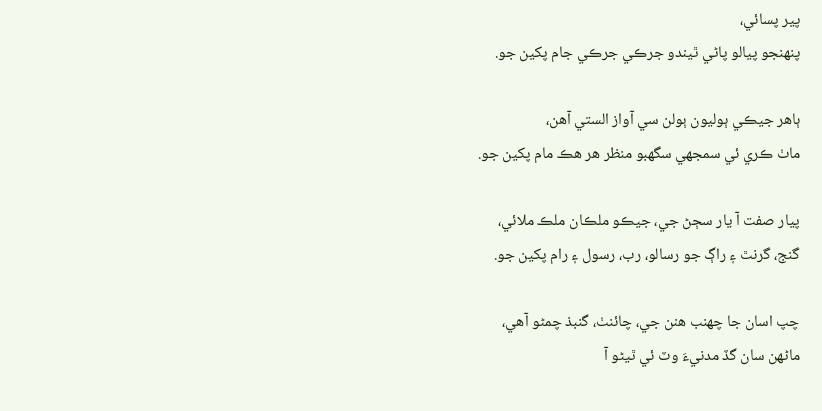پير پسائي،
پنھنجو پيالو پاڻي ٿيندو جرڪي جرڪي جام پکين جو.

ٻاھر جيڪي ٻوليون ٻولن سي آواز الستي آھن،
ماٺ ڪري ئي سمجهي سگھبو منظر ھر ھڪ مام پکين جو.

پيار صفت آ يار سڄڻ جي، جيڪو ملڪان ملڪ ملائي،
گنج، گرنٿ ۽ راڳ جو رسالو، رب، رسول ۽ رام پکين جو.

چپ اسان جا چھنب ھنن جي، چائنٺ، گنبذ چمڻو آھي،
ماڻهن سان گڏ مدنيءَ وٽ ئي ٿيڻو آ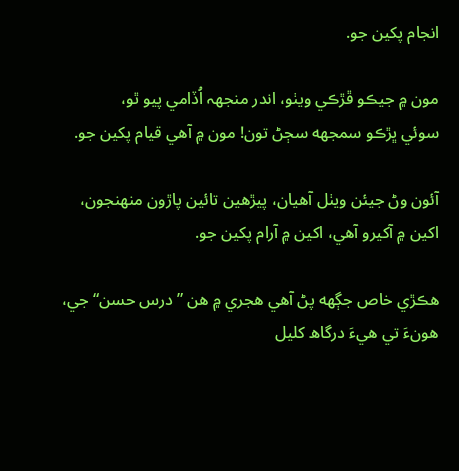انجام پکين جو.

مون ۾ جيڪو ڦڙڪي ويٺو، اندر منجهہ اُڏامي پيو ٿو،
سوئي ڀڙڪو سمجھه سڄڻ تون! مون ۾ آھي قيام پکين جو.

آئون وڻ جيئن ويٺل آھيان، پيڙھين تائين پاڙون منھنجون،
اکين ۾ آکيرو آھي، اکين ۾ آرام پکين جو.

ھڪڙي خاص جڳھه پڻ آھي ھجري ۾ ھن ”درس حسن“ جي،
ھونءَ تي ھيءَ درگاھ کليل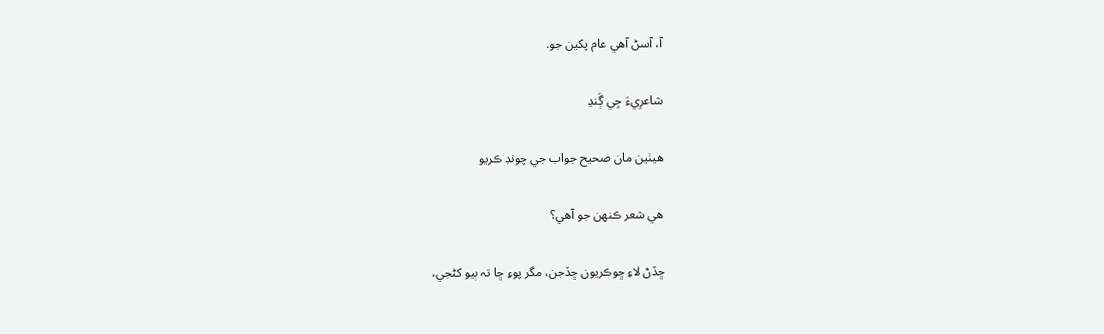آ، آسڻ آھي عام پکين جو.

شاعرِيءَ جِي ڳَنڍ

ھيٺين مان صحيح جواب جي چونڊ ڪريو

ھي شعر ڪنھن جو آھي؟

ڇڏڻ لاءِ ڇوڪريون ڇڏجن، مگر پوءِ ڇا تہ ٻيو کڻجي،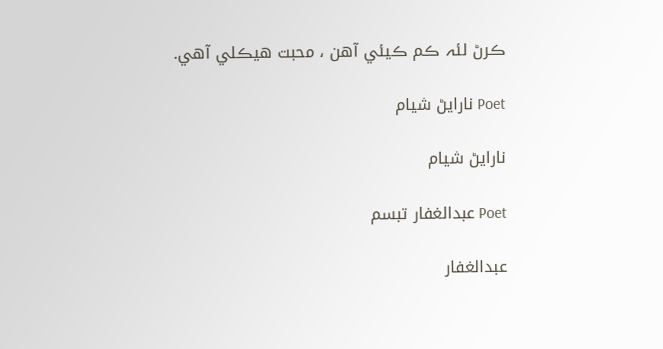ڪرڻ لئہ ڪم ڪيئي آھن ، محبت ھيڪلي آھي.

Poet نارايڻ شيام

نارايڻ شيام

Poet عبدالغفار تبسم

عبدالغفار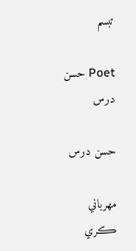تبسم

Poet حسن درس

حسن درس

مھرباني ڪري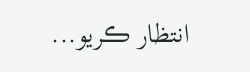انتظار ڪريو...